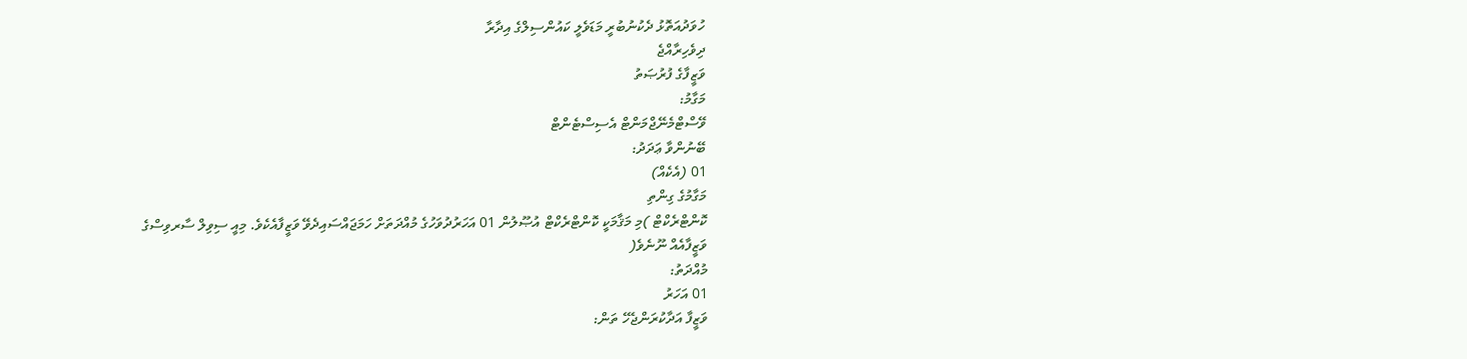ހުވަދުއަތޮޅު ދެކުނުބުރީ މަޑަވެލީ ކައުންސިލްގެ އިދާރާ
ދިވެހިރާއްޖެ
ވަޒީފާގެ ފުރުޞަތު
މަގާމު:
ވޭސްޓްމެނޭޖްމަންޓް އެސިސްޓެންޓް
ބޭނުންވާ ޢަދަދު:
01 (އެކެއް)
މަގާމުގެ ގިންތި
ކޮންޓްރެކްޓް )މި މަޤާމަކީ ކޮންޓްރެކްޓް އުޞޫލުން 01 އަހަރުދުވަހުގެ މުއްދަތަށް ހަމަޖައްސައިދެވޭ ވަޒީފާއެކެވެ. މިއީ ސިވިލް ސާރވިސްގެ ވަޒީފާއެއް ނޫނެވެ(
މުއްދަތު:
01 އަހަރު
ވަޒީފާ އަދާކުރަންޖެހޭ ތަން: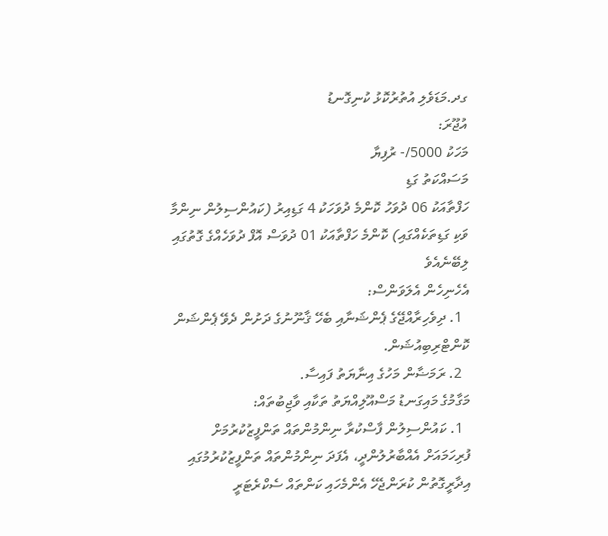ގދ.މަޑަވެލި އުތުރުކޮޅު ކުނިގޮނޑު
އުޖޫރަ:
މަހަކު 5000/- ރުފިޔާ
މަސައްކަތު ގަޑި
ހަފްތާއަކު 06 ދުވަހު ކޮންމެ ދުވަހަކު 4 ގަޑިއިރު (ކައުންސިލުން ނިންމާ ވަކި ގަޑިތަކެއްގައި) ކޮންމެ ހަފްތާއަކު 01 ދުވަސް އޮފް ދުވަހެއްގެ ގޮތުގައި ލިބޭނެއެވެ
އެހެނިހެން އެލަވަންސް:
  1. ދިވެހިރާއްޖޭގެ ޕެންޝަނާއި ބެހޭ ޤާނޫނުގެ ދަށުން ދެވޭ ޕެންޝަން ކޮންޓްރިބިއުޝަން.
  2. ރަމަޟާން މަހުގެ އިނާޔަތު ފައިސާ.
މަގާމުގެ މައިގަނޑު މަސްއޫލިއްޔަތު ތަކާއި ވާޖިބުތައް:
  1. ކައުންސިލުން ފާސްކުރާ ނިންމުންތައް ތަންފީޒުކުރުމަށް ފުރިހަމައަށް އެއްބާރުލުންދީ، އެފަދަ ނިންމުންތައް ތަންފީޒުކުރުމުގައި އިދާރީގޮތުން ކުރަންޖެހޭ އެންމެހައި ކަންތައް ސެކްރެޓަރީ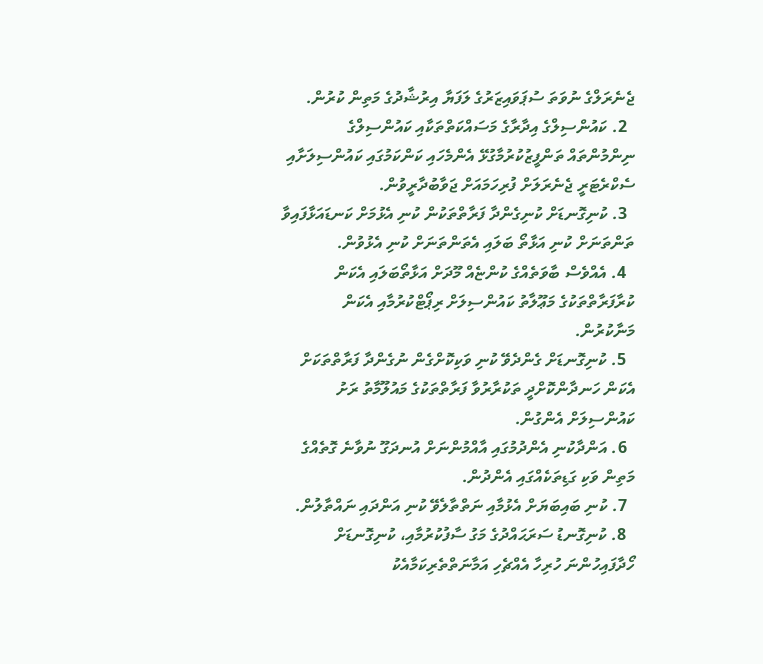ޖެނެރަލްގެ ނުވަތަ ސުޕަވައިޒަރުގެ ލަފަޔާ އިރުޝާދުގެ މަތިން ކުރުން.
  2. ކައުންސިލްގެ އިދާރާގެ މަސައްކަތްތަކާއި ކައުންސިލްގެ ނިންމުންތައް ތަންފީޒުކުރުމާގުޅޭ އެންމެހައި ކަންކަމުގައި ކައުންސިލަށާއި ސެކްރެޓަރީ ޖެނެރަލަށް ފުރިހަމައަށް ޖަވާބުދާރީވުން.
  3. ކުނިގޮނޑަށް ކުނިގެންދާ ފަރާތްތަކުން ކުނި އެޅުމަށް ކަނޑައަޅާފައިވާ ތަންތަނަށް ކުނި އަޅާތޯ ބަލައި އެތަންތަނަށް ކުނި އެޅުވުން.
  4. އެއްވެސް ބާވަތެއްގެ ކުންޏެއް މޫދަށް އަޅާތޯބަލައި އެކަން ކުރާފަރާތްތަކުގެ މަޢޫލާތު ކައުންސިލަށް ރިޕޯޓްކުރުމާއި އެކަން މަނާކުރުން.
  5. ކުނިގޮނޑަށް ގެންދެވޭ ކުނި ވަކިކޮށްގެން ނުގެންދާ ފަރާތްތަކަށް އެކަން ހަނދާންކޮށްދީ ތަކުރާރުވާ ފަރާތްތަކުގެ މައުލޫމާތު ރަށު ކައުންސިލަށް އެންގުން.
  6. އަންދާކުނި އެންދުމުގައި އާއްމުންނަށް އުނދަގޫ ނުވާނެ ގޮތެއްގެ މަތިން ވަކި ގަޑިތަކެއްގައި އެންދުން.
  7. ކުނި ބައިބަޔަށް އެޅުމާއި ނަތްތާލެވޭ ކުނި އަންދައި ނައްތާލުން.
  8. ކުނިގޮނޑު ސަރަޙައްދުގެ މަގު ސާފުކުރުމާއި، ކުނިގޮނޑަށް ހޯދާފައިހުންނަ ހުރިހާ އެއްޗެހި އަމާނަތްތެރިކަމާއެކު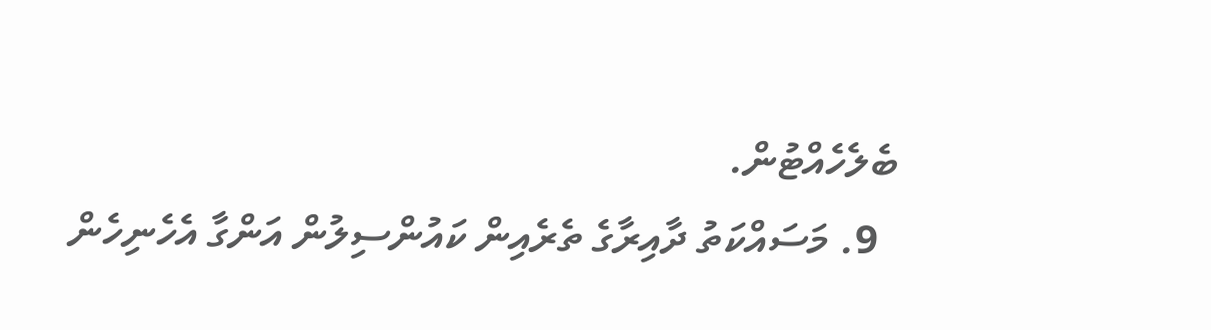ބެލެހެއްޓުން.
  9. މަސައްކަތު ދާއިރާގެ ތެރެއިން ކައުންސިލުން އަންގާ އެހެނިހެން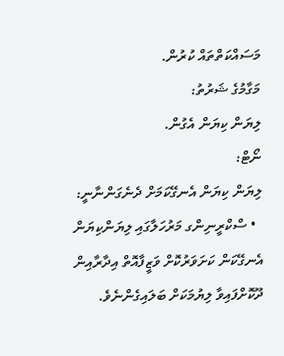މަސައްކަތްތައް ކުރުން.
މަގާމުގެ ޝަރުތު:
ލިޔަން ކިޔަން އެގުން.
ނޯޓް:
ލިޔަން ކިޔަން އެނގޭކަމަށް ދެނެގަންނާނީ:
  • ސްކްރީނިންގ މަރުހަލާގައި ލިޔަންކިޔަން އެނގޭކަން ކަށަވަރުކޮށް ވަޒީފާއޮތް އިދާރާއިން ދޫކޮށްފައިވާ ލިޔުމަކަށް ބަލައިގެންނެވެ.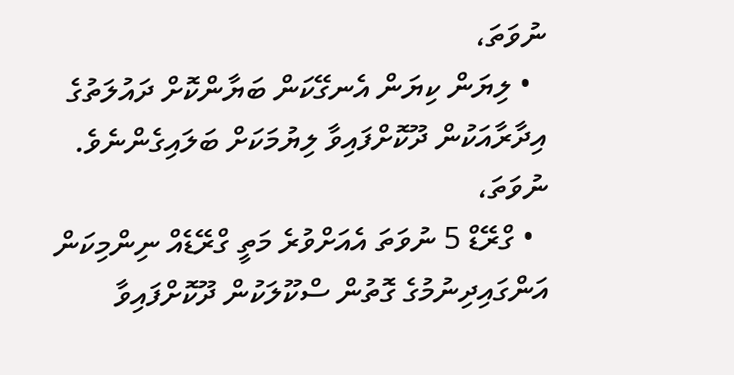ނުވަތަ،
  • ލިޔަން ކިޔަން އެނގޭކަން ބަޔާންކޮށް ދައުލަތުގެ އިދާރާއަކުން ދޫކޮށްފައިވާ ލިޔުމަކަށް ބަލައިގެންނެވެ.
ނުވަތަ،
  • ގްރޭޑް 5 ނުވަތަ އެއަށްވުރެ މަތީ ގްރޭޑެއް ނިންމިކަން އަންގައިދިނުމުގެ ގޮތުން ސްކޫލަކުން ދޫކޮށްފައިވާ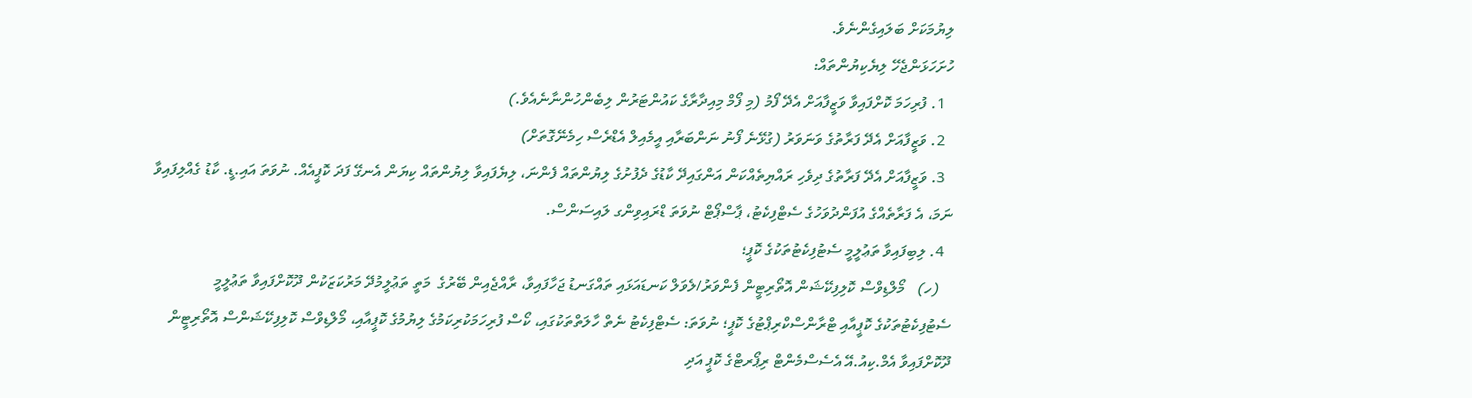ލިޔުމަކަށް ބަލައިގެންނެވެ.
ހުށަހަޅަންޖެހޭ ލިޔެކިޔުންތައް:
  1. ފުރިހަމަ ކޮށްފައިވާ ވަޒީފާއަށް އެދޭ ފޯމު (މި ފޯމް މިއިދާރާގެ ކައުންޓަރުން ލިބެންހުންނާނެއެވެ.)
  2. ވަޒީފާއަށް އެދޭ ފަރާތުގެ ވަނަވަރު (ގުޅޭނެ ފޯނު ނަންބަރާއި އީމެއިލް އެޑްރެސް ހިމެނޭގޮތަށް)
  3. ވަޒީފާއަށް އެދޭ ފަރާތުގެ ދިވެހި ރައްޔިތެއްކަން އަންގައިދޭ ކާޑުގެ ދެފުށުގެ ލިޔުންތައް ފެންނަ، ލިޔެފައިވާ ލިޔުންތައް ކިޔަން އެނގޭ ފަދަ ކޮޕީއެއް. ނުވަތަ އައި.ޑީ. ކާޑު ގެއްލިފައިވާ ނަމަ، އެ ފަރާތެއްގެ އުފަންދުވަހުގެ ސެޓްފިކެޓު، ޕާސްޕޯޓް ނުވަތަ ޑްރައިވިންގ ލައިސަންސް.
  4. ލިބިފައިވާ ތަޢުލީމީ ސެޓުފިކެޓުތަކުގެ ކޮޕީ؛
   (ހ)   މޯލްޑިވްސް ކޮލިފިކޭޝަން އޮތޯރިޓީން ފެންވަރު/ލެވަލް ކަނޑައަޅައި ތައްގަނޑު ޖަހާފައިވާ، ރާއްޖެއިން ބޭރުގެ  މަތީ ތަޢުލީމުދޭ މަރުކަޒަކުން ދޫކޮށްފައިވާ ތަޢުލީމީ ސެޓުފިކެޓުތަކުގެ ކޮޕީއާއި ޓްރާންސްކްރިޕްޓުގެ ކޮޕީ؛ ނުވަތަ: ސެޓްފިކެޓު ނެތް ހާލަތްތަކުގައި، ކޯސް ފުރިހަމަކުރިކަމުގެ ލިޔުމުގެ ކޮޕީއާއި، މޯލްޑިވްސް ކޮލިފިކޭޝަންސް އޮތޯރިޓީން ދޫކޮށްފައިވާ އެމް.ކިއު.އޭ އެސެސްމެންޓް ރިޕޯރޓްގެ ކޮޕީ އަދި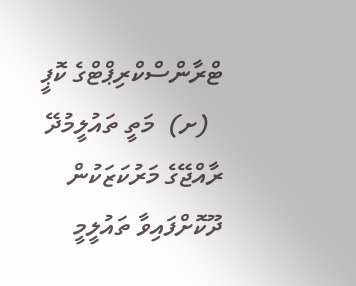ޓްރާންސްކްރިޕްޓްގެ ކޮޕީ
  (ށ)  މަތީ ތައުލީމުދޭ ރާއްޖޭގެ މަރުކަޒަކުން ދޫކޮށްފައިވާ ތައުލީމީ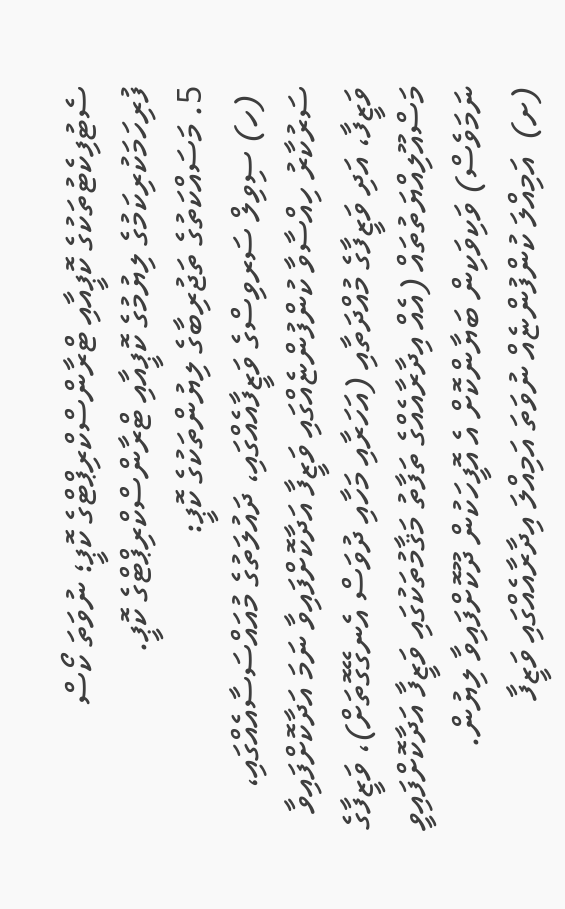ސެޓުފިކެޓުތަކުގެ ކޮޕީއާއި ޓްރާންސްކްރިޕްޓްގެ ކޮޕީ؛ ނުވަތަ ކޯސް ފުރިހަމަކުރިކަމުގެ ލިޔުމުގެ ކޮޕީއާއި ޓްރާންސްކްރިޕްޓްގެ ކޮޕީ.
5. މަސައްކަތުގެ ތަޖުރިބާގެ ލިޔުންތަކުގެ ކޮޕީ:
 (ހ) ސިވިލް ސަރވިސްގެ ވަޒީފާއެއްގައި، ދައުލަތުގެ މުއައްސަސާއެއްގައި، ސަރުކާރު ހިއްސާވާ ކުންފުންޏެއްގައި ވަޒީފާ އަދާކޮށްފައިވާ ނަމަ އަދާކޮށްފައިވާ ވަޒީފާ، އަދި ވަޒީފާގެ މުއްދަތާއި (އަހަރާއި މަހާއި ދުވަސް އެނގޭގޮތަށް)، ވަޒީފާގެ މަސްއޫލިއްޔަތުތައް (އެއް އިދާރާއެއްގެ ތަފާތު މަޤާމުތަކުގައި ވަޒީފާ އަދާކޮށްފައިވީ ނަމަވެސް) ވަކިވަކިން ބަޔާންކޮށް އެ އޮފީހަކުން ދޫކޮށްފައިވާ ލިޔުން.
(ށ)  އަމިއްލަ ކުންފުންޏެއް ނުވަތަ އަމިއްލަ އިދާރާއެއްގައި ވަޒީފާ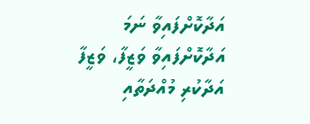އަދާކޮށްފައިވާ ނަމަ އަދާކޮށްފައިވާ ވަޒީފާ، ވަޒީފާ އަދާކުރި މުއްދަތާއި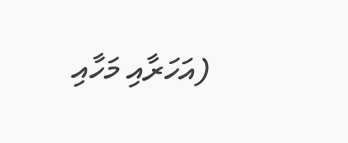(އަހަރާއި މަހާއި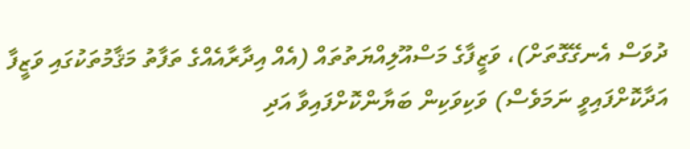ދުވަސް އެނގޭގޮތަށް)، ވަޒީފާގެ މަސްއޫލިއްޔަތުތައް (އެއް އިދާރާއެއްގެ ތަފާތު މަޤާމުތަކުގައި ވަޒީފާ އަދާކޮށްފައިވީ ނަމަވެސް) ވަކިވަކިން ބަޔާންކޮށްފައިވާ އަދި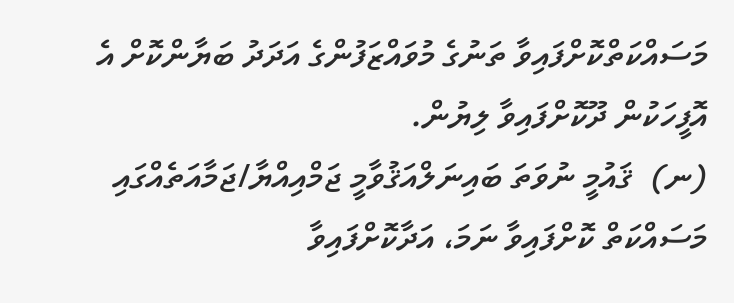މަސައްކަތްކޮށްފައިވާ ތަނުގެ މުވައްޒަފުންގެ އަދަދު ބަޔާންކޮށް އެ އޮފީހަކުން ދޫކޮށްފައިވާ ލިޔުން.
(ނ)  ޤައުމީ ނުވަތަ ބައިނަލްއަޤުވާމީ ޖަމްއިއްޔާ/ޖަމާއަތެއްގައި މަސައްކަތް ކޮށްފައިވާ ނަމަ، އަދާކޮށްފައިވާ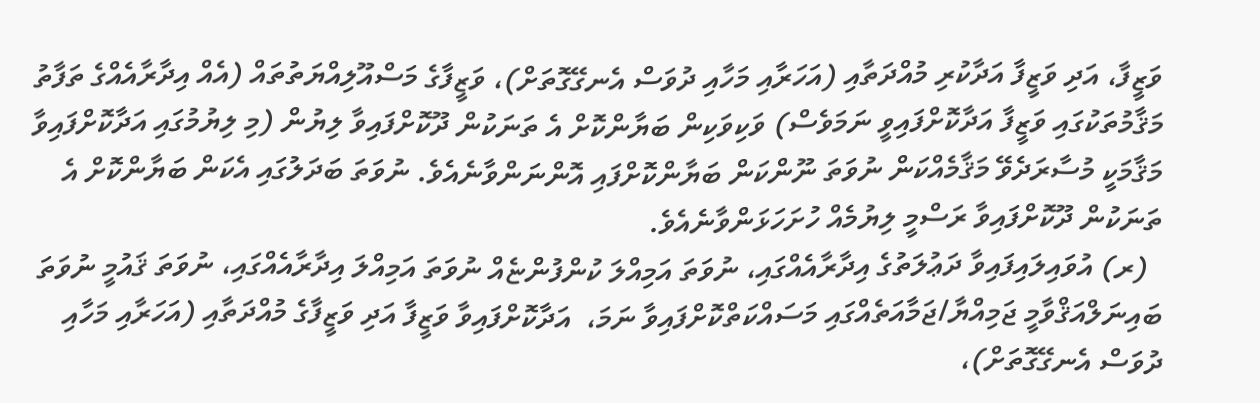ވަޒީފާ، އަދި ވަޒީފާ އަދާކުރި މުއްދަތާއި (އަހަރާއި މަހާއި ދުވަސް އެނގޭގޮތަށް)، ވަޒީފާގެ މަސްއޫލިއްޔަތުތައް (އެއް އިދާރާއެއްގެ ތަފާތު މަޤާމުތަކުގައި ވަޒީފާ އަދާކޮށްފައިވީ ނަމަވެސް) ވަކިވަކިން ބަޔާންކޮށް އެ ތަނަކުން ދޫކޮށްފައިވާ ލިޔުން (މި ލިޔުމުގައި އަދާކޮށްފައިވާ މަޤާމަކީ މުސާރަދެވޭ މަޤާމެއްކަން ނުވަތަ ނޫންކަން ބަޔާންކޮށްފައި އޮންނަންވާނެއެވެ. ނުވަތަ ބަދަލުގައި އެކަން ބަޔާންކޮށް އެ ތަނަކުން ދޫކޮށްފައިވާ ރަސްމީ ލިޔުމެއް ހުށަހަޅަންވާނެއެވެ.
  (ރ) އުވައިލައިފައިވާ ދަޢުލަތުގެ އިދާރާއެއްގައި، ނުވަތަ އަމިއްލަ ކުންފުންޏެއް ނުވަތަ އަމިއްލަ އިދާރާއެއްގައި، ނުވަތަ ޤައުމީ ނުވަތަ ބައިނަލްއަޤްވާމީ ޖަމިއްޔާ/ޖަމާއަތެއްގައި މަސައްކަތްކޮށްފައިވާ ނަމަ،  އަދާކޮށްފައިވާ ވަޒީފާ އަދި ވަޒީފާގެ މުއްދަތާއި (އަހަރާއި މަހާއި ދުވަސް އެނގޭގޮތަށް)،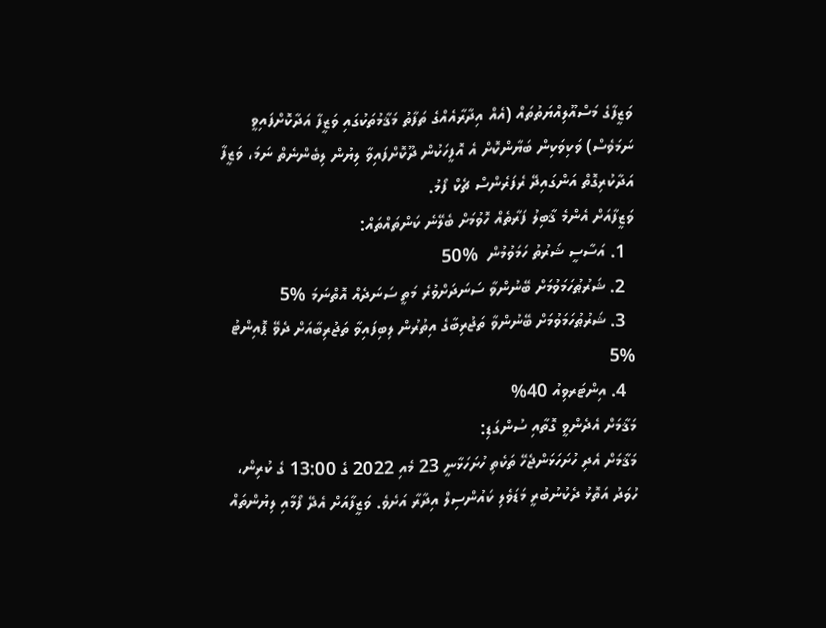ވަޒީފާގެ މަސްއޫލިއްޔަތުތައް (އެއް އިދާރާއެއްގެ ތަފާތު މަޤާމުތަކުގައި ވަޒީފާ އަދާކޮށްފައިވީ ނަމަވެސް) ވަކިވަކިން ބަޔާންކޮށް އެ އޮފީހަކުން ދޫކޮށްފައިވާ ލިޔުން ލިބެންނެތް ނަމަ، ވަޒީފާ އަދާކުރިގޮތް އަންގައިދޭ ރެފަރެންސް ޗެކް ފޯމު.
ވަޒީފާއަށް އެންމެ ޤާބިލު ފަރާތެއް ހޮވުމަށް ބެލޭނެ ކަންތައްތައް:
  1. އަސާސީ ޝަރުތު ހަމަވުމުން  %50
  2. ޝަރުޠުހަމަވުމަށް ބޭނުންވާ ސަނަދަށްވުރެ މަތީ ސަނަދެއް އޮތްނަމަ %5
  3. ޝަރުޠުހަމަވުމަށް ބޭނުންވާ ތަޖުރިބާގެ އިތުރުން ލިބިފައިވާ ތަޖުރިބާއަށް ދެވޭ ޕޮއިންޓު %5
  4. އިންޓަރވިއު 40%
މަޤާމަށް އެދެންވީ ގޮތާއި ސުންގަޑި:
މަޤާމަށް އެދި ހުށަހަޅަންޖެހޭ ތަކެތި ހުށަހަޅާނީ 23 މެއި 2022 ގެ 13:00 ގެ ކުރިން، ހުވަދު އަތޮޅު ދެކުނުބުރީ މަޑަވެލި ކައުންސިލް އިދާރާ އަށެވެ. ވަޒީފާއަށް އެދޭ ފޯމާއި ލިޔުންތައް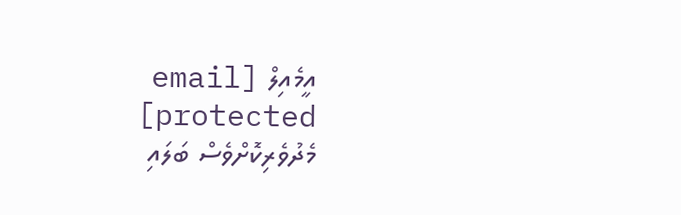އީމެއިލް [email protected] މެދުވެރިކޮށްވެސް ބަލައި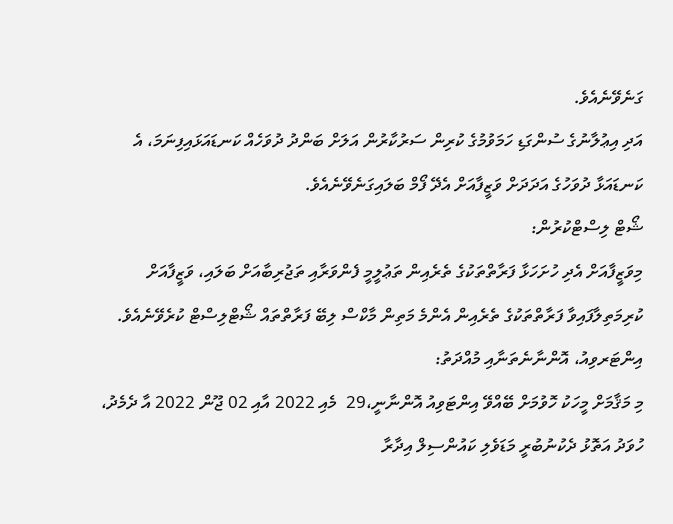ގަނެވޭނެއެވެ.
އަދި އިޢުލާނުގެ ސުންގަޑި ހަމަވުމުގެ ކުރިން ސަރުކާރުން އަލަށް ބަންދު ދުވަހެއް ކަނޑައަޅައިފިނަމަ، އެ ކަނޑައަޅާ ދުވަހުގެ އަދަދަށް ވަޒީފާއަށް އެދޭ ފޯމް ބަލައިގަނެވޭނެއެވެ.
ޝޯޓް ލިސްޓްކުރުން:
މިވަޒީފާއަށް އެދި ހުށަހަޅާ ފަރާތްތަކުގެ ތެރެއިން ތަޢުލީމީ ފެންވަރާއި ތަޖުރިބާއަށް ބަލައި، ވަޒީފާއަށް ކުރިމަތިލާފައިވާ ފަރާތްތަކުގެ ތެރެއިން އެންމެ މަތިން މާކްސް ލިބޭ ފަރާތްތައް ޝޯޓްލިސްޓް ކުރެވޭނެއެވެ.
އިންޓަރވިއު، އޮންނާނެތަނާއި މުއްދަތު:
މި މަޤާމަށް މީހަކު ހޮވުމަށް ބޭއްވޭ އިންޓަވިއު އޮންނާނީ،29  މެއި 2022 އާއި 02 ޖޫން 2022 އާ ދެމެދު، ހުވަދު އަތޮޅު ދެކުނުބުރީ މަޑަވެލި ކައުންސިލް އިދާރާ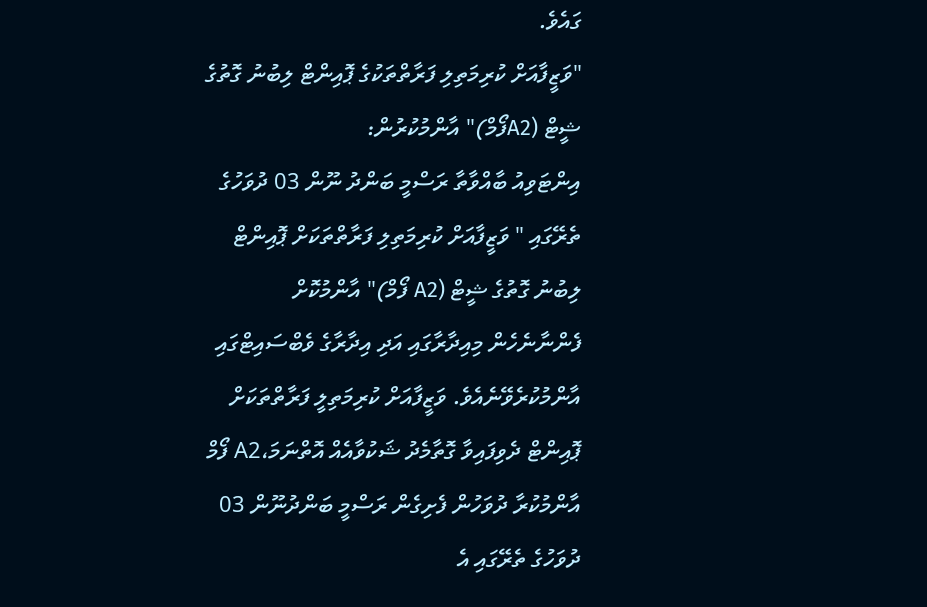ގައެވެ.
"ވަޒީފާއަށް ކުރިމަތިލި ފަރާތްތަކުގެ ޕޮއިންޓް ލިބުނު ގޮތުގެ ޝީޓް (A2ފޯމް)" އާންމުކުރުން:
އިންޓަވިއު ބާއްވާތާ ރަސްމީ ބަންދު ނޫން 03 ދުވަހުގެ ތެރޭގައި " ވަޒީފާއަށް ކުރިމަތިލި ފަރާތްތަކަށް ޕޮއިންޓް ލިބުނު ގޮތުގެ ޝީޓް (A2 ފޯމް)" އާންމުކޮށް ފެންނާނެހެން މިއިދާރާގައި އަދި އިދާރާގެ ވެބްސައިޓްގައި އާންމުކުރެވޭނެއެވެ. ވަޒީފާއަށް ކުރިމަތިލީ ފަރާތްތަކަށް ޕޮއިންޓް ދެވިފައިވާ ގޮތާމެދު ޝަކުވާއެއް އޮތްނަމަ،A2 ފޯމް އާންމުކުރާ ދުވަހުން ފެށިގެން ރަސްމީ ބަންދުނޫން 03 ދުވަހުގެ ތެރޭގައި އެ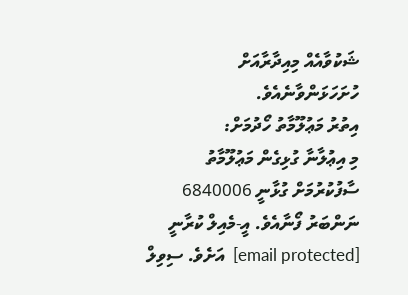ޝަކުވާއެއް މިއިދާރާއަށް ހުށަހަޅަންވާނެއެވެ.
އިތުރު މަޢުލޫމާތު ހޯދުމަށް:
މި އިޢުލާނާ ގުޅިގެން މަޢުލޫމާތު ސާފުކުރުމަށް ގުޅާނީ 6840006 ނަންބަރު ފޯނާއެވެ. އީ-މެއިލް ކުރާނީ [email protected]  އަށެވެ. ސިވިލް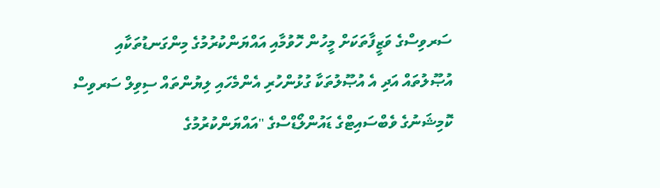ސަރވިސްގެ ވަޒީފާތަކަށް މީހުން ހޮވުމާއި އައްޔަންކުރުމުގެ މިންގަނޑުތަކާއި އުޞޫލުތައް އަދި އެ އުޞޫލުތަކާ ގުޅުންހުރި އެންމެހައި ލިޔުންތައް ސިވިލް ސަރވިސް ކޮމިޝަނުގެ ވެބްސައިޓްގެ ޑައުންލޯޑްސްގެ "އައްޔަންކުރުމުގެ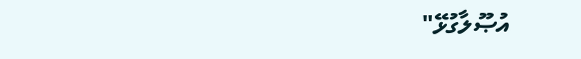އުޞޫލާގުޅޭ"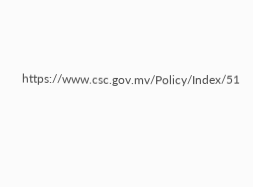https://www.csc.gov.mv/Policy/Index/51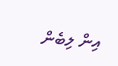އިން ލިބެން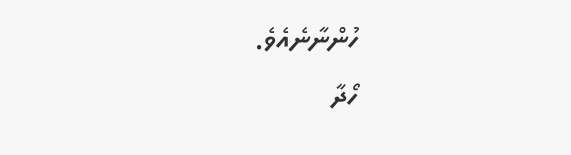ހުންނާނެއެވެ.
ހޯދާ